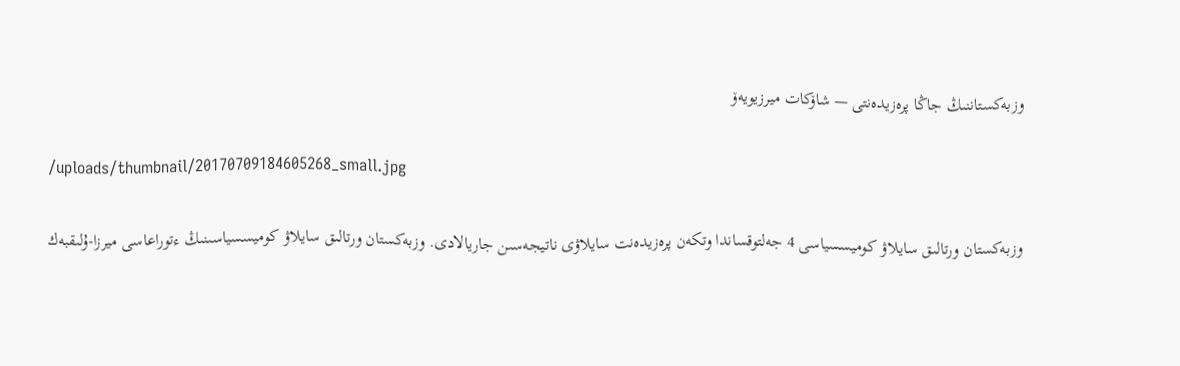وزبەكستاننىڭ جاڭا پرەزيدەنتى — شاۆكات ميرزيويەۆ

/uploads/thumbnail/20170709184605268_small.jpg

وزبەكستان ورتالىق سايلاۋ كوميسسياسى 4 جەلتوقساندا وتكەن پرەزيدەنت سايلاۋى ناتيجەسىن جاريالادى. وزبەكستان ورتالىق سايلاۋ كوميسسياسىنىڭ ءتوراعاسى ميرزا-ۇلىقبەك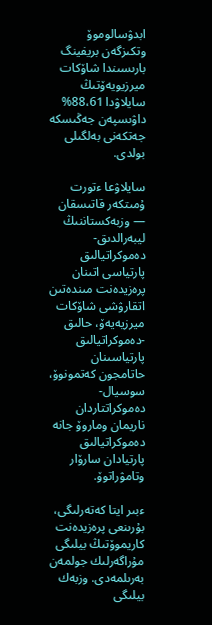ابدۋسالوموۆ وتكىزگەن بريفينگ بارىسىندا شاۆكات ميرزيويەۆتىڭ سايلاۋدا 88،61% داۋىسپەن جەڭىسكە جەتكەنى بەلگىلى بولدى.

سايلاۋعا ءتورت ۇمىتكەر قاتىسقان — وزبەكستاننىڭ ليبەرالدىق-دەموكراتيالىق پارتياسى اتىنان پرەزيدەنت مىندەتىن اتقارۋشى شاۆكات ميرزيەيەۆ، حالىق -دەموكراتيالىق پارتياسىنان حاتامجون كەتمونوۆ، سوسيال-دەموكراتتاردان ناريمان وماروۆ جانە دەموكراتيالىق پارتيادان سارۆار وتامۋراتوۆ.

ءبىر ايتا كەتەرلىگى، بۇرىنعى پرەزيدەنت كاريموۆتىڭ بيلىگى مۇراگەرلىك جولمەن بەرىلمەدى. وزبەك بيلىگى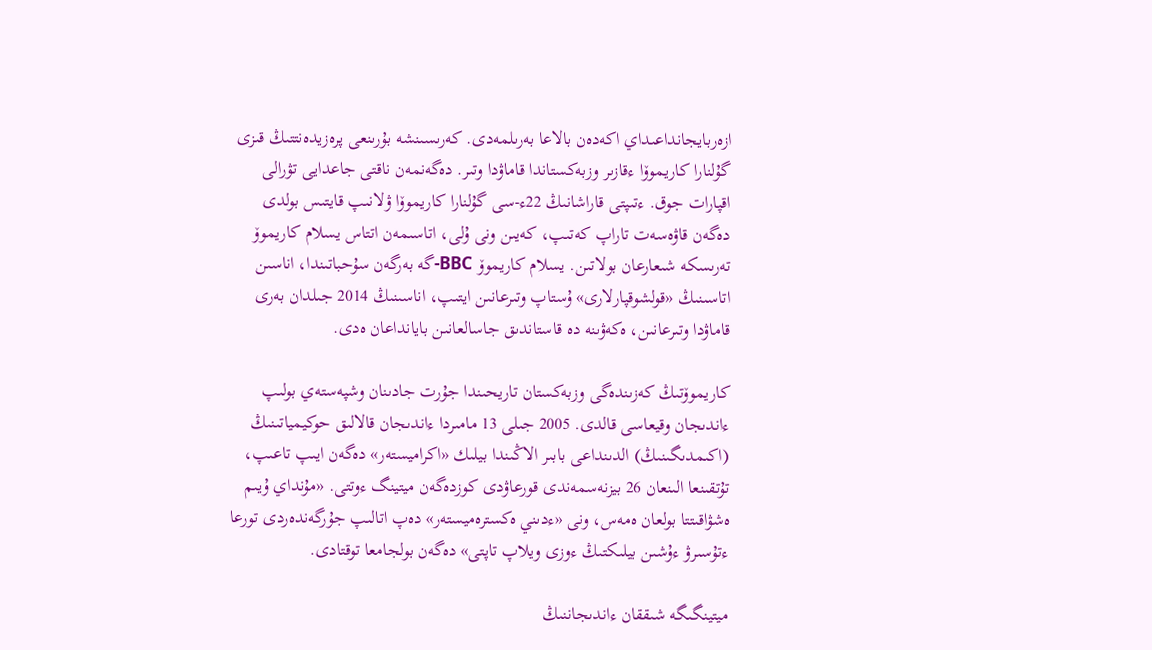ازەربايجانداعىداي اكەدەن بالاعا بەرىلمەدى. كەرىسىنشە بۇرىنعى پرەزيدەنتتىڭ قىزى گۇلنارا كاريموۆا ءقازىر وزبەكستاندا قاماۋدا وتىر. دەگەنمەن ناقتى جاعدايى تۋرالى اقپارات جوق. ءتىپتى قاراشانىڭ 22ء-سى گۇلنارا كاريموۆا ۋلانىپ قايتىس بولدى دەگەن قاۋەسەت تاراپ كەتىپ، كەيىن ونى ۇلى، اتاسىمەن اتتاس يسلام كاريموۆ تەرىسكە شىعارعان بولاتىن. يسلام كاريموۆ BBC-گە بەرگەن سۇحباتىندا، اناسىن اتاسىنىڭ «قولشوقپارلارى» ۇستاپ وتىرعانىن ايتىپ، اناسىنىڭ 2014 جىلدان بەرى قاماۋدا وتىرعانىن، ەكەۋىنە دە قاستاندىق جاسالعانىن بايانداعان ەدى.

كاريموۆتىڭ كەزىندەگى وزبەكستان تاريحىندا جۇرت جادىنان وشپەستەي بولىپ ءاندىجان وقيعاسى قالدى. 2005 جىلى 13 مامىردا ءاندىجان قالالىق حوكيمياتىنىڭ (اكىمدىگىنىڭ) الدىنداعى بابىر الاڭىندا بيلىك «اكراميستەر» دەگەن ايىپ تاعىپ، تۇتقىنعا الىنعان 26 بيزنەسمەندى قورعاۋدى كوزدەگەن ميتينگ ءوتتى. «مۇنداي ۇيىم ەشۋاقىتتا بولعان ەمەس، ونى «ءدىني ەكسترەميستەر» دەپ اتالىپ جۇرگەندەردى تورعا ءتۇسىرۋ ءۇشىن بيلىكتىڭ ءوزى ويلاپ تاپتى» دەگەن بولجامعا توقتادى.

ميتينگىگە شىققان ءاندىجاننىڭ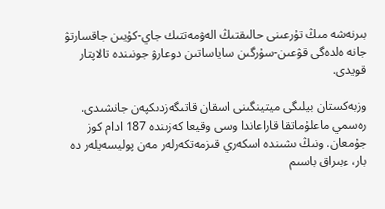بىرنەشە مىڭ تۇرعىنى حالىقتىڭ الەۋمەتتىك جاي-كۇيىن جاقسارتۋ جانە ەلدەگى قۋعىن-سۇرگىن ساياساتىن دوعارۋ جونىندە تالاپتار قويدى.

وزبەكستان بيلىگى ميتينگىنى اسقان قاتىگەزدىكپەن جانشىدى. رەسمي ماعلۇماتقا قاراعاندا وسى وقيعا كەزىندە 187 ادام كوز جۇمعان. ونىڭ ىشىندە اسكەري قىزمەتكەرلەر مەن پوليسەيلەر دە بار، ءبىراق باسىم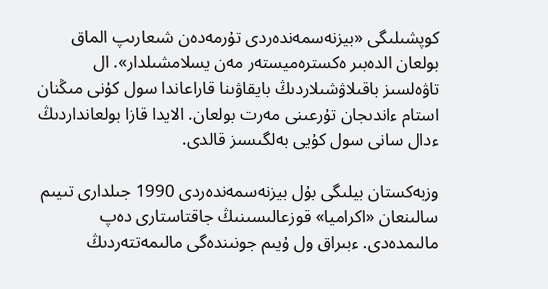كوپشىلىگى «بيزنەسمەندەردى تۇرمەدەن شىعارىپ الماق بولعان الدەبىر ەكسترەميستەر مەن يسلامشىلدار». ال تاۋەلسىز باقىلاۋشىلاردىڭ بايقاۋىنا قاراعاندا سول كۇنى مىڭنان استام ءاندىجان تۇرعىنى مەرت بولعان. الايدا قازا بولعانداردىڭ ءدال سانى سول كۇيى بەلگىسىز قالدى.

وزبەكستان بيلىگى بۇل بيزنەسمەندەردى 1990 جىلدارى تىيىم سالىنعان «اكراميا» قوزعالىسىنىڭ جاقتاستارى دەپ مالىمدەدى. ءبىراق ول ۇيىم جونىندەگى مالىمەتتەردىڭ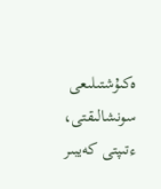ەكىۇشتىلىعى سونشالىقتى، ءتىپتى كەيبىر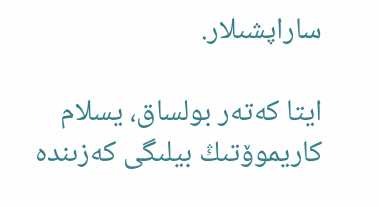ساراپشىلار.

ايتا كەتەر بولساق، يسلام كاريموۆتىڭ بيلىگى كەزىندە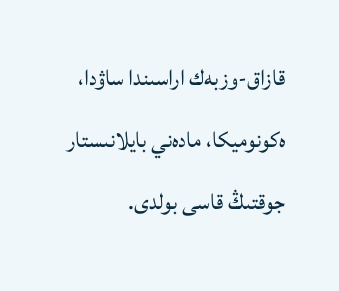قازاق-وزبەك اراسىندا ساۋدا، ەكونوميكا، مادەني بايلانىستار جوقتىڭ قاسى بولدى.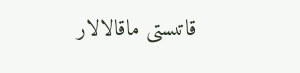قاتىستى ماقالالار